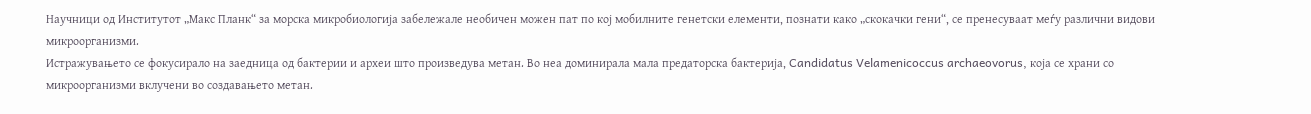Научници од Институтот „Макс Планк“ за морска микробиологија забележале необичен можен пат по кој мобилните генетски елементи, познати како „скокачки гени“, се пренесуваат меѓу различни видови микроорганизми.
Истражувањето се фокусирало на заедница од бактерии и археи што произведува метан. Во неа доминирала мала предаторска бактерија, Candidatus Velamenicoccus archaeovorus, која се храни со микроорганизми вклучени во создавањето метан.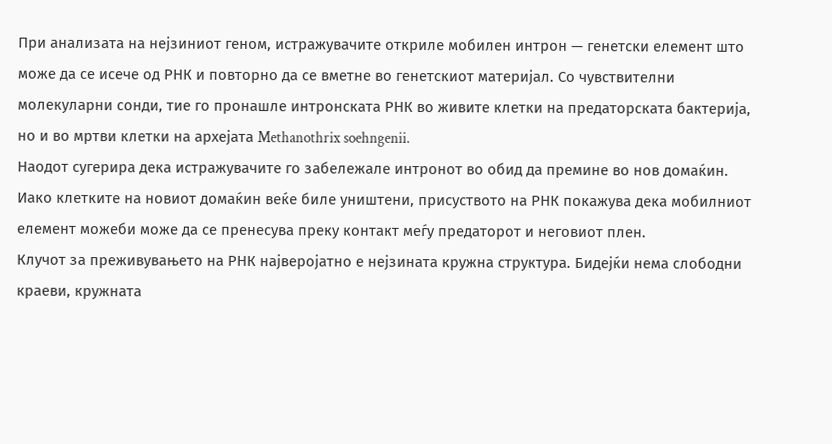При анализата на нејзиниот геном, истражувачите откриле мобилен интрон — генетски елемент што може да се исече од РНК и повторно да се вметне во генетскиот материјал. Со чувствителни молекуларни сонди, тие го пронашле интронската РНК во живите клетки на предаторската бактерија, но и во мртви клетки на архејата Methanothrix soehngenii.
Наодот сугерира дека истражувачите го забележале интронот во обид да премине во нов домаќин. Иако клетките на новиот домаќин веќе биле уништени, присуството на РНК покажува дека мобилниот елемент можеби може да се пренесува преку контакт меѓу предаторот и неговиот плен.
Клучот за преживувањето на РНК најверојатно е нејзината кружна структура. Бидејќи нема слободни краеви, кружната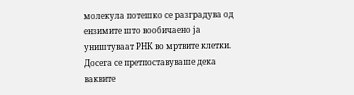молекула потешко се разградува од ензимите што вообичаено ја уништуваат РНК во мртвите клетки.
Досега се претпоставуваше дека ваквите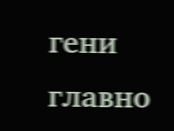гени главно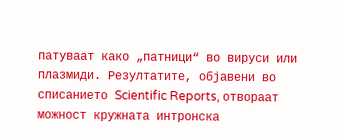патуваат како „патници“ во вируси или плазмиди. Резултатите, објавени во списанието Scientific Reports, отвораат можност кружната интронска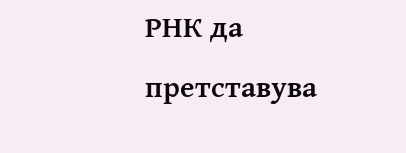РНК да претставува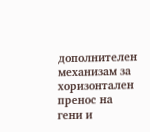дополнителен механизам за хоризонтален пренос на гени и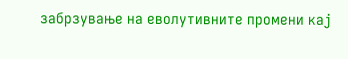забрзување на еволутивните промени кај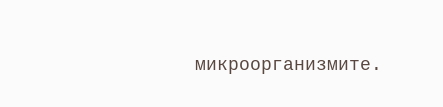микроорганизмите.